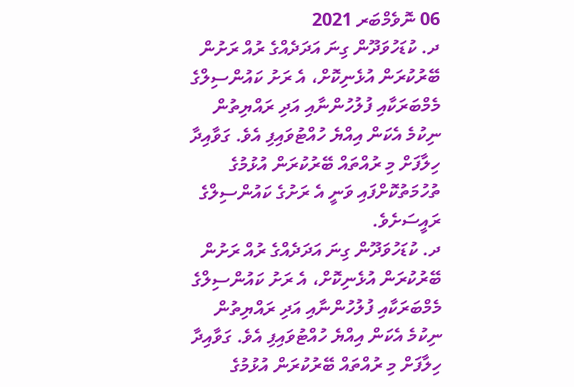06 ނޮވެމްބަރ 2021
ދ. ކުޑަހުވަދޫން ގިނަ އަދަދެއްގެ ރުއް ރަށުން ބޭރުކުރަން އުޅެނިކޮށް، އެ ރަށު ކައުންސިލްގެ މެމްބަރަކާއި ފުލުހުންނާއި އަދި ރައްޔިތުން ނިކުމެ އެކަން އިއްޔެ ހުއްޓުވައިފި އެވެ. ގަވާއިދާ ހިލާފަށް މި ރުއްތައް ބޭރުކުރަން އުޅުމުގެ ތުހުމަތުކޮށްފައި ވަނީ އެ ރަށުގެ ކައުންސިލްގެ ރައީސަށެވެ.
ދ. ކުޑަހުވަދޫން ގިނަ އަދަދެއްގެ ރުއް ރަށުން ބޭރުކުރަން އުޅެނިކޮށް، އެ ރަށު ކައުންސިލްގެ މެމްބަރަކާއި ފުލުހުންނާއި އަދި ރައްޔިތުން ނިކުމެ އެކަން އިއްޔެ ހުއްޓުވައިފި އެވެ. ގަވާއިދާ ހިލާފަށް މި ރުއްތައް ބޭރުކުރަން އުޅުމުގެ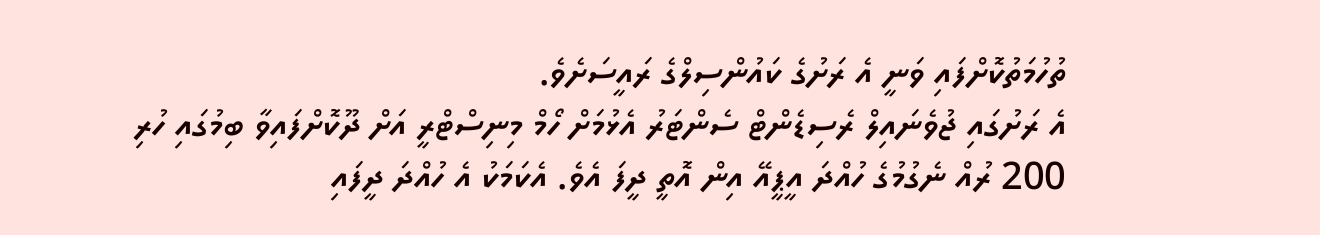ތުހުމަތުކޮށްފައި ވަނީ އެ ރަށުގެ ކައުންސިލްގެ ރައީސަށެވެ.
އެ ރަށުގައި ޖުވެނައިލް ރެސިޑެންޓް ސެންޓަރު އެޅުމަށް ހޯމް މިނިސްޓްރީ އަށް ދޫކޮށްފައިވާ ބިމުގައި ހުރި 200 ރުއް ނެގުމުގެ ހުއްދަ އީޕީއޭ އިން އޮތީ ދީފަ އެވެ. އެކަމަކު އެ ހުއްދަ ދީފައި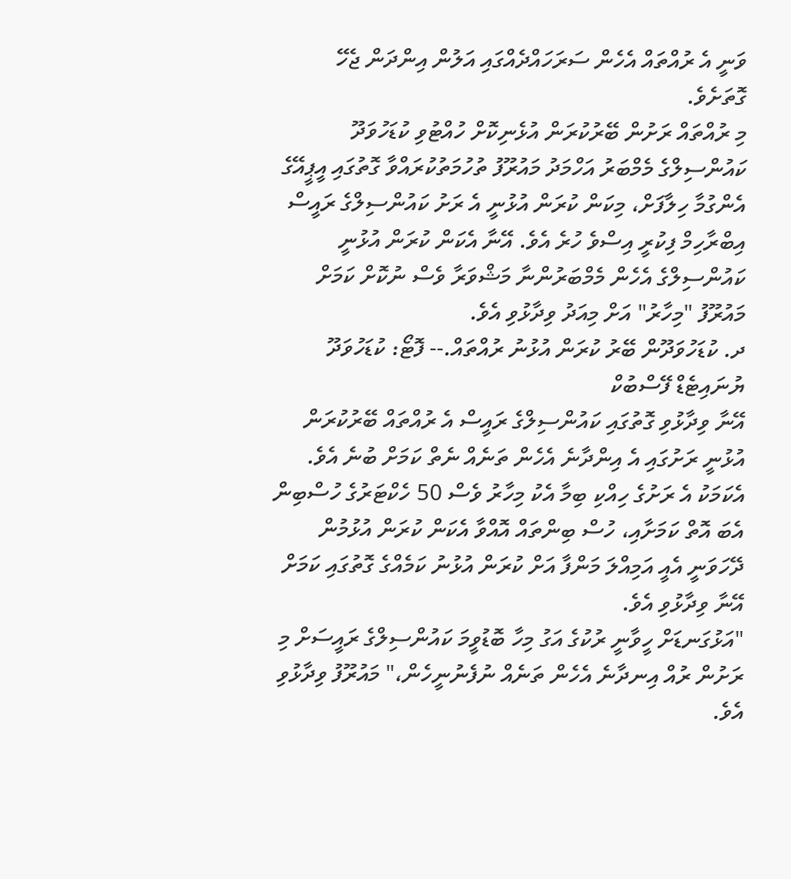ވަނީ އެ ރުއްތައް އެހެން ސަރަހައްދެއްގައި އަލުން އިންދަން ޖެހޭ ގޮތަށެވެ.
މި ރުއްތައް ރަށުން ބޭރުކުރަން އުޅެނިކޮށް ހުއްޓުވި ކުޑަހުވަދޫ ކައުންސިލްގެ މެމްބަރު އަހްމަދު މައުރޫފު ތުހުމަތުކުރައްވާ ގޮތުގައި އީޕީއޭގެ އެންގުމާ ހިލާފަށް، މިކަން ކުރަން އުޅުނީ އެ ރަށު ކައުންސިލްގެ ރައީސް އިބްރާހިމް ފިކުރީ އިސްވެ ހުރެ އެވެ. އޭނާ އެކަން ކުރަން އުޅުނީ ކައުންސިލްގެ އެހެން މެމްބަރުންނާ މަޝްވަރާ ވެސް ނުކޮށް ކަމަށް މައުރޫފު "މިހާރު" އަށް މިއަދު ވިދާޅުވި އެވެ.
ދ. ކުޑަހުވަދޫން ބޭރު ކުރަން އުޅުނު ރުއްތައް.-- ފޮޓޯ: ކުޑަހުވަދޫ ޔުނައިޓެޑް ފޭސްބުކް
އޭނާ ވިދާޅުވި ގޮތުގައި ކައުންސިލްގެ ރައީސް އެ ރުއްތައް ބޭރުކުރަން އުޅުނީ ރަށުގައި އެ އިންދާނެ އެހެން ތަނެއް ނެތް ކަމަށް ބުނެ އެވެ. އެކަމަކު އެ ރަށުގެ ހިއްކި ބިމާ އެކު މިހާރު ވެސް 50 ހެކްޓަރުގެ ހުސްބިން އެބަ އޮތް ކަމަށާއި، ހުސް ބިންތައް އޮއްވާ އެކަން ކުރަން އުޅުމުން ދޭހަވަނީ އެއީ އަމިއްލަ މަންފާ އަށް ކުރަން އުޅުނު ކަމެއްގެ ގޮތުގައި ކަމަށް އޭނާ ވިދާޅުވި އެވެ.
"އަޅުގަނޑަށް ހީވާނީ ރުކުގެ އަގު މިހާ ބޮޑުވީމަ ކައުންސިލްގެ ރައީސަށް މި ރަށުން ރުއް އިނދާނެ އެހެން ތަނެއް ނުފެނުނީހެން،" މައުރޫފު ވިދާޅުވި އެވެ.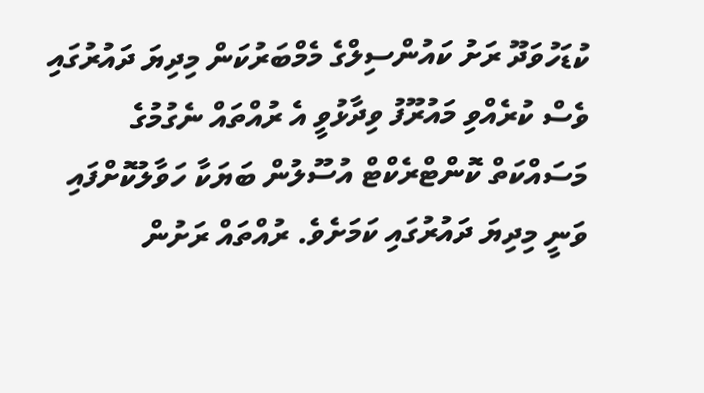ކުޑަހުވަދޫ ރަށު ކައުންސިލްގެ މެމްބަރުކަން މިދިޔަ ދައުރުގައި ވެސް ކުރެއްވި މައުރޫފު ވިދާޅުވީ އެ ރުއްތައް ނެގުމުގެ މަސައްކަތް ކޮންޓްރެކްޓް އުސޫލުން ބަޔަކާ ހަވާލުކޮށްފައި ވަނީ މިދިޔަ ދައުރުގައި ކަމަށެވެ. ރުއްތައް ރަށުން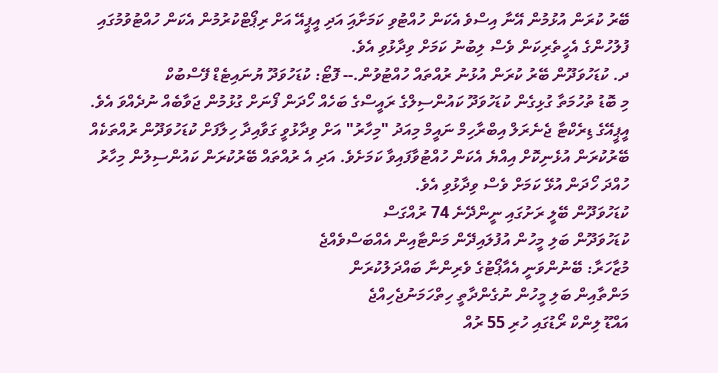ބޭރު ކުރަން އުޅުމުން އޭނާ އިސްވެ އެކަން ހުއްޓުވި ކަމަށާއިަ އަދި އީޕީއޭ އަށް ރިޕޯޓްކުރުމުން އެކަން ހުއްޓުވުމުގައި ފުލުހުންގެ އެހީތެރިކަން ވެސް ލިބުނު ކަމަށް ވިދާޅުވި އެވެ.
ދ. ކުޑަހުވަދޫން ބޭރު ކުރަން އުޅުނު ރުއްތައް ހުއްޓުވުން.-- ފޮޓޯ: ކުޑަހުވަދޫ ޔުނައިޓެޑް ފޭސްބުކް
މި ބޮޑު ތުހުމަތާ ގުޅިގެން ކުޑަހުވަދޫ ކައުންސިލްގެ ރައީސްގެ ބަހެއް ހޯދަން ފޯނަށް ގުޅުމުން ޖަވާބެއް ނުދެއްވަ އެވެ.
އީޕީއޭގެ ޑިރެކްޓާ ޖެނެރަލް އިބްރާހިމް ނައީމް މިއަދު "މިހާރު" އަށް ވިދާޅުވީ ގަވާއިދާ ހިލާފަށް ކުޑަހުވަދޫން ރުއްތަކެއް ބޭރުކުރަން އުޅެނިކޮށް އިއްޔެ އެކަން ހުއްޓުވާފައިވާ ކަމަށެވެ. އަދި އެ ރުއްތައް ބޭރުކުރަން ކައުންސިލުން މިހާރު ހުއްދަ ހޯދަން އުޅޭ ކަމަށް ވެސް ވިދާޅުވި އެވެ.
ކުޑަހުވަދޫން ބޭލީ ރަށުގައި ނީންދޭނެ 74 ރުއްގަސް
ކުޑަހުވަދޫން ބަލި މީހުން އުފުލައިދޭން މަންޓާއިން އެއްބަސްވެއްޖެ
މުޒާހަރާ: ބޭނުންވަނީ އެއާޕޯޓުގެ ވެރިންނާ ބައްދަލުކުރަން
މަންތާއިން ބަލި މީހުން ނުގެންދާތީ ހިތްހަމަނުޖެހިއްޖެ
އައްޑޫ ލިންކް ރޯޑުގައި ހުރި 55 ރުއް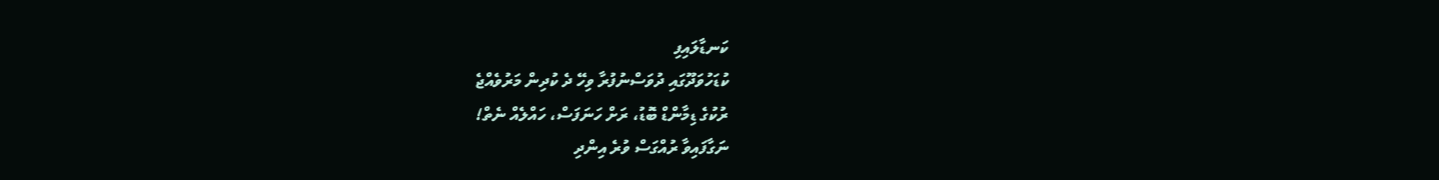ކަނޑާލައިފި
ކުޑަހުވަދޫގައި ދުވަސްނުފުރާ ވިހޭ ދެ ކުދިން މަރުވެއްޖެ
ރުކުގެ ޑިމާންޑް ބޮޑު، ރަށް ހަނަފަސް، ހައްލެއް ނެތް!
ނަގާފައިވާ ރުއްގަސް ވުރެ އިންދި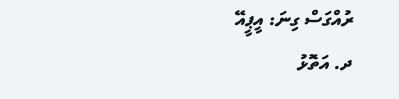ރުއްގަސް ގިނަ: އީޕީއޭ
ދ. އަތޮޅު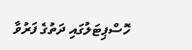ހޮސްޕިޓަލުގައި ދަތުގެ ފަރުވާ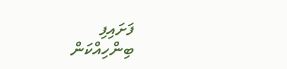ފަށައިފި
ބިންހިއްކަން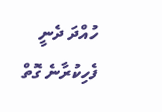ހުއްދަ ދެނީ ފެހިކުރާނެ ގޮތް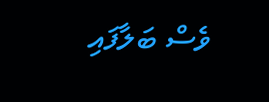ވެސް ބަލާފައި